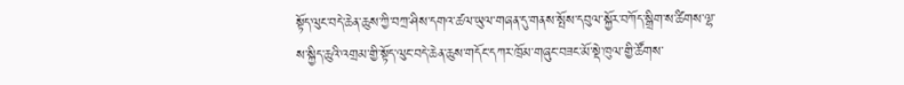སྟོད་ལུང་བདེ་ཆེན་ཆུས་ཀྱི་བཀྲ་ཤིས་དགའ་ཚལ་ཡུལ་གཞན་དུ་གནས་སྤོས་དབུལ་སྐྱོར་བཀོད་སྒྲིག་ས་ཚིགས་ལྷ་ས་སྐྱིད་ཆུའི་འགྲམ་གྱི་སྟོད་ལུང་བདེ་ཆེན་ཆུས་གདོང་དཀར་ཁྲོམ་གཞུང་བཟང་མོ་སྡེ་ཁུལ་གྱི་ཚོགས་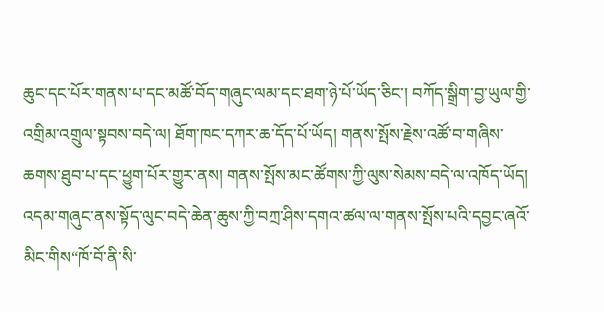ཆུང་དང་པོར་གནས་པ་དང་མཚོ་བོད་གཞུང་ལམ་དང་ཐག་ཉེ་པོ་ཡོད་ཅིང་། བཀོད་སྒྲིག་བྱ་ཡུལ་གྱི་འགྲིམ་འགྲུལ་སྟབས་བདེ་ལ། ཐོག་ཁང་དཀར་ཆ་དོད་པོ་ཡོད། གནས་སྤོས་རྗེས་འཚོ་བ་གཞིས་ཆགས་ཐུབ་པ་དང་ཕྱུག་པོར་གྱུར་ནས། གནས་སྤོས་མང་ཚོགས་ཀྱི་ལུས་སེམས་བདེ་ལ་འཁོད་ཡོད།
འདམ་གཞུང་ནས་སྟོད་ལུང་བདེ་ཆེན་ཆུས་ཀྱི་བཀྲ་ཤིས་དགའ་ཚལ་ལ་གནས་སྤོས་པའི་དབྱང་ཞའོ་མིང་གིས“ཁོ་བོ་ནི་སི་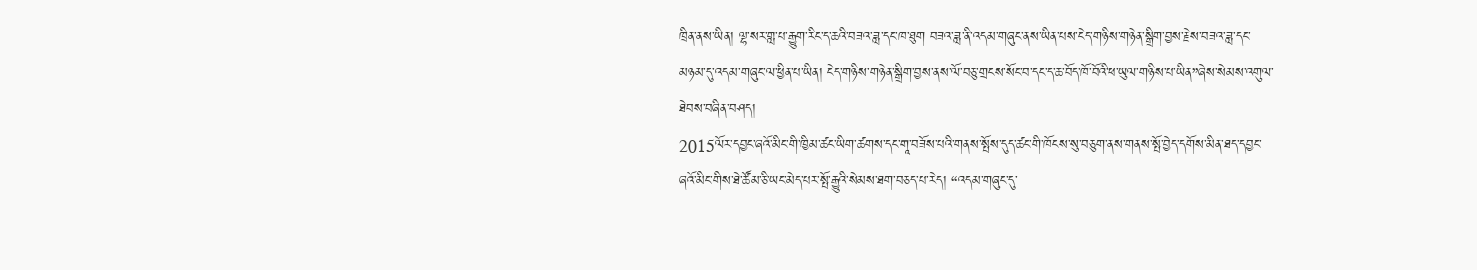ཁྲིན་ནས་ཡིན། ལྷ་སར་གླ་པ་རྒྱུག་རིང་ད་ཆའི་བཟའ་ཟླ་དང་ཁ་ཐུག བཟའ་ཟླ་ནི་འདམ་གཞུང་ནས་ཡིན་པས་ངེད་གཉིས་གཉེན་སྒྲིག་བྱས་རྗེས་བཟའ་ཟླ་དང་མཉམ་དུ་འདམ་གཞུང་ལ་ཕྱིན་པ་ཡིན། ངེད་གཉིས་གཉེན་སྒྲིག་བྱས་ནས་ལོ་བཅུ་གྲངས་སོང་བ་དང་ད་ཆ་བོད་ཁོ་བོའི་ཕ་ཡུལ་གཉིས་པ་ཡིན”ཞེས་སེམས་འགུལ་ཐེབས་བཞིན་བཤད།
2015ལོར་དབྱང་ཞའོ་མིང་གི་ཁྱིམ་ཚང་ཡིག་ཚགས་དང་གཱ་བཟོས་པའི་གནས་སྤོས་དུད་ཚང་གི་ཁོངས་སུ་བཅུག་ནས་གནས་སྤོ་བྱེད་དགོས་མིན་ཐད་དབྱང་ཞའོ་མིང་གིས་ཐེ་ཚོམ་ཅི་ཡང་མེད་པར་སྤོ་རྒྱུའི་སེམས་ཐག་བཅད་པ་རེད། “འདམ་གཞུང་དུ་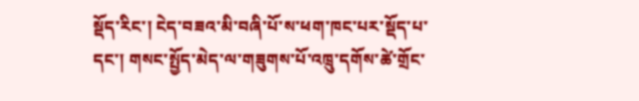སྡོད་རིང་། ངེད་བཟའ་མི་བཞི་པོ་ས་ཕག་ཁང་པར་སྡོད་པ་དང་། གསང་སྤྱོད་མེད་ལ་གཟུགས་པོ་འཁྲུ་དགོས་ཚེ་གྲོང་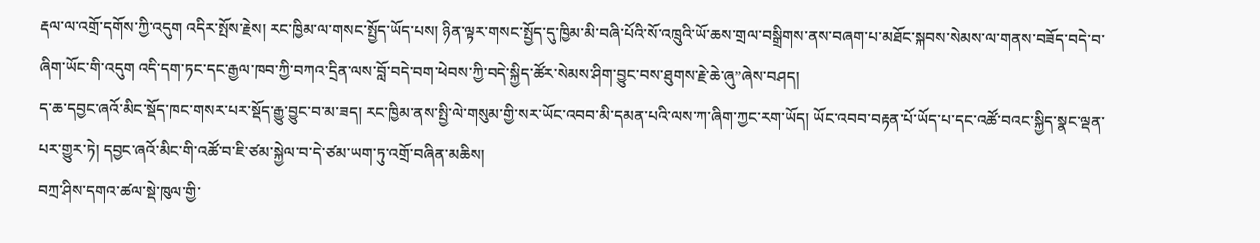རྡལ་ལ་འགྲོ་དགོས་ཀྱི་འདུག འདིར་སྤོས་རྗེས། རང་ཁྱིམ་ལ་གསང་སྤྱོད་ཡོད་པས། ཉིན་ལྟར་གསང་སྤྱོད་དུ་ཁྱིམ་མི་བཞི་པོའི་སོ་འཁྲུའི་ཡོ་ཆས་གྲལ་བསྒྲིགས་ནས་བཞག་པ་མཐོང་སྐབས་སེམས་ལ་གནས་བཟོད་བདེ་བ་ཞིག་ཡོང་གི་འདུག འདི་དག་ཏང་དང་རྒྱལ་ཁབ་ཀྱི་བཀའ་དྲིན་ལས་བློ་བདེ་བག་ཕེབས་ཀྱི་བདེ་སྐྱིད་ཚོར་སེམས་ཤིག་བྱུང་བས་ཐུགས་རྗེ་ཆེ་ཞུ”ཞེས་བཤད།
ད་ཆ་དབྱང་ཞའོ་མིང་སྡོད་ཁང་གསར་པར་སྡོད་རྒྱུ་བྱུང་བ་མ་ཟད། རང་ཁྱིམ་ནས་སྤྱི་ལེ་གསུམ་གྱི་སར་ཡོང་འབབ་མི་དམན་པའི་ལས་ཀ་ཞིག་ཀྱང་རག་ཡོད། ཡོང་འབབ་བརྟན་པོ་ཡོད་པ་དང་འཚོ་བའང་སྐྱིད་སྣང་ལྡན་པར་གྱུར་ཏེ། དབྱང་ཞའོ་མིང་གི་འཚོ་བ་ཇི་ཙམ་སྐྱེལ་བ་དེ་ཙམ་ཡག་ཏུ་འགྲོ་བཞིན་མཆིས།
བཀྲ་ཤིས་དགའ་ཚལ་སྡེ་ཁུལ་གྱི་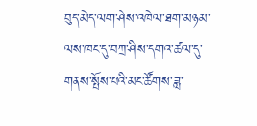བུད་མེད་ལག་ཤེས་འཁེལ་ཐག་མཉམ་ལས་ཁང་དུ་བཀྲ་ཤིས་དགའ་ཚལ་དུ་གནས་སྤོས་པའི་མང་ཚོགས་ཟླ་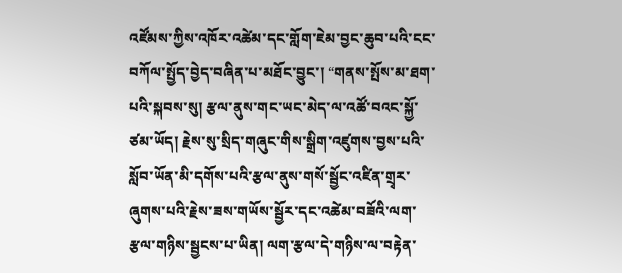འཛོམས་ཀྱིས་འཁོར་འཚེམ་དང་གློག་ཇེམ་བྱང་ཆུབ་པའི་ངང་བཀོལ་སྤྱོད་བྱེད་བཞིན་པ་མཐོང་བྱུང་། “གནས་སྤོས་མ་ཐག་པའི་སྐབས་སུ། རྩལ་ནུས་གང་ཡང་མེད་ལ་འཚོ་བའང་སྐྱོ་ཙམ་ཡོད། རྗེས་སུ་སྲིད་གཞུང་གིས་སྒྲིག་འཛུགས་བྱས་པའི་སློབ་ཡོན་མི་དགོས་པའི་རྩལ་ནུས་གསོ་སྦྱོང་འཛིན་གྲྭར་ཞུགས་པའི་རྗེས་ཟས་གཡོས་སྦྱོར་དང་འཚེམ་བཟོའི་ལག་རྩལ་གཉིས་སྦྱངས་པ་ཡིན། ལག་རྩལ་དེ་གཉིས་ལ་བརྟེན་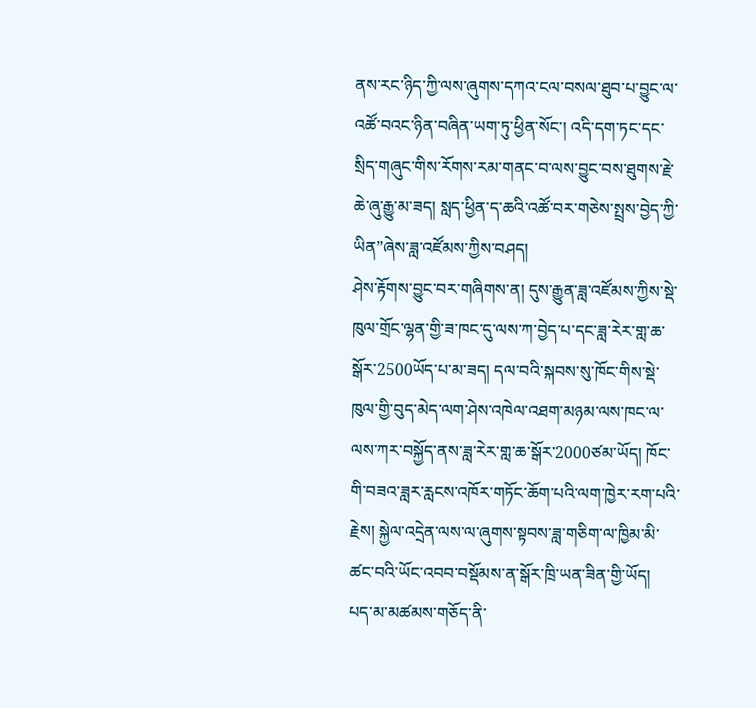ནས་རང་ཉིད་ཀྱི་ལས་ཞུགས་དཀའ་ངལ་བསལ་ཐུབ་པ་བྱུང་ལ་འཚོ་བའང་ཉིན་བཞིན་ཡག་ཏུ་ཕྱིན་སོང་། འདི་དག་ཏང་དང་སྲིད་གཞུང་གིས་རོགས་རམ་གནང་བ་ལས་བྱུང་བས་ཐུགས་རྗེ་ཆེ་ཞུ་རྒྱུ་མ་ཟད། སླད་ཕྱིན་ད་ཆའི་འཚོ་བར་གཅེས་སྤྲས་བྱེད་ཀྱི་ཡིན”ཞེས་ཟླ་འཛོམས་ཀྱིས་བཤད།
ཤེས་རྟོགས་བྱུང་བར་གཞིགས་ན། དུས་རྒྱུན་ཟླ་འཛོམས་ཀྱིས་སྡེ་ཁུལ་གྲོང་ལྷན་གྱི་ཟ་ཁང་དུ་ལས་ཀ་བྱེད་པ་དང་ཟླ་རེར་གླ་ཆ་སྒོར་2500ཡོད་པ་མ་ཟད། དལ་བའི་སྐབས་སུ་ཁོང་གིས་སྡེ་ཁུལ་གྱི་བུད་མེད་ལག་ཤེས་འཁེལ་འཐག་མཉམ་ལས་ཁང་ལ་ལས་ཀར་བསྐྱོད་ནས་ཟླ་རེར་གླ་ཆ་སྒོར་2000ཙམ་ཡོད། ཁོང་གི་བཟའ་ཟླར་རླངས་འཁོར་གཏོང་ཆོག་པའི་ལག་ཁྱེར་རག་པའི་རྗེས། སྐྱེལ་འདྲེན་ལས་ལ་ཞུགས་སྟབས་ཟླ་གཅིག་ལ་ཁྱིམ་མི་ཚང་བའི་ཡོང་འབབ་བསྡོམས་ན་སྒོར་ཁྲི་ཡན་ཟིན་གྱི་ཡོད།
པད་མ་མཚམས་གཅོད་ནི་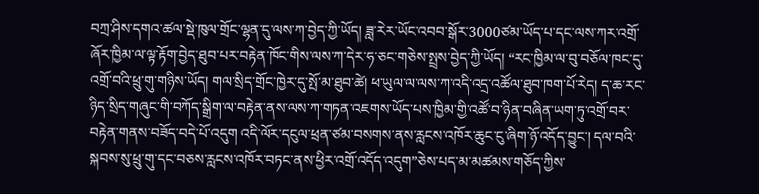བཀྲ་ཤིས་དགའ་ཚལ་སྡེ་ཁུལ་གྲོང་ལྷན་དུ་ལས་ཀ་བྱེད་ཀྱི་ཡོད། ཟླ་རེར་ཡོང་འབབ་སྒོར་3000ཙམ་ཡོད་པ་དང་ལས་ཀར་འགྲོ་ཞོར་ཁྱིམ་ལ་ལྟ་རྟོག་བྱེད་ཐུབ་པར་བརྟེན་ཁོང་གིས་ལས་ཀ་དེར་ཧ་ཅང་གཅེས་སྤྲས་བྱེད་ཀྱི་ཡོད། “རང་ཁྱིམ་ལ་བུ་བཅོལ་ཁང་དུ་འགྲོ་བའི་ཕྲུ་གུ་གཉིས་ཡོད། གལ་སྲིད་གྲོང་ཁྱེར་དུ་སྤོ་མ་ཐུབ་ཚེ། ཕ་ཡུལ་ལ་ལས་ཀ་འདི་འདྲ་འཚོལ་ཐུབ་ཁག་པོ་རེད། ད་ཆ་རང་ཉིད་སྲིད་གཞུང་གི་བཀོད་སྒྲིག་ལ་བརྟེན་ནས་ལས་ཀ་གཏན་འཇགས་ཡོད་པས་ཁྱིམ་གྱི་འཚོ་བ་ཉིན་བཞིན་ཡག་ཏུ་འགྲོ་བར་བརྟེན་གནས་བཟོད་བདེ་པོ་འདུག འདི་ལོར་དངུལ་ཕྲན་ཙམ་བསགས་ནས་རླངས་འཁོར་ཆུང་ངུ་ཞིག་ཉོ་འདོད་བྱུང་། དལ་བའི་སྐབས་སུ་ཕྲུ་གུ་དང་བཅས་རླངས་འཁོར་བཏང་ནས་ཕྱིར་འགྲོ་འདོད་འདུག”ཅེས་པད་མ་མཚམས་གཅོད་ཀྱིས་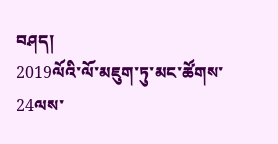བཤད།
2019ལོའི་ལོ་མཇུག་ཏུ་མང་ཚོགས་24ལས་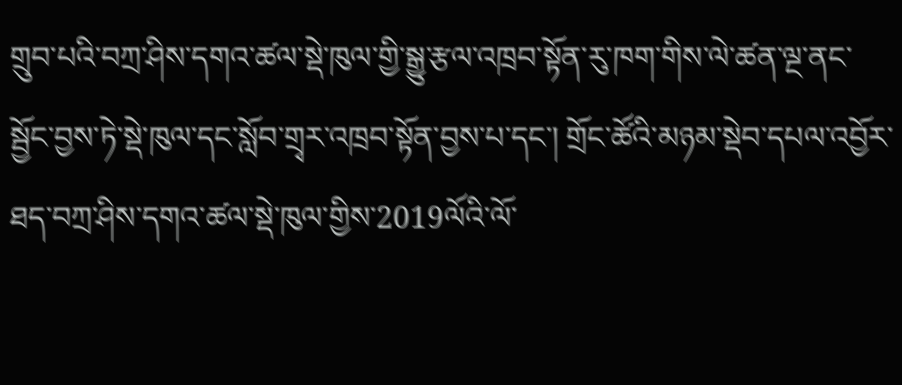གྲུབ་པའི་བཀྲ་ཤིས་དགའ་ཚལ་སྡེ་ཁུལ་གྱི་སྒྱུ་རྩལ་འཁྲབ་སྟོན་རུ་ཁག་གིས་ལེ་ཚན་ལྔ་ནང་སྦྱོང་བྱས་ཏེ་སྡེ་ཁུལ་དང་སློབ་གྲྭར་འཁྲབ་སྟོན་བྱས་པ་དང་། གྲོང་ཚོའི་མཉམ་སྡེབ་དཔལ་འབྱོར་ཐད་བཀྲ་ཤིས་དགའ་ཚལ་སྡེ་ཁུལ་གྱིས་2019ལོའི་ལོ་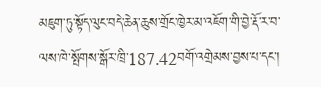མཇུག་ཏུ་སྟོད་ལུང་བདེ་ཆེན་ཆུས་གྲོང་ཁྱེར་མ་འཇོག་གི་བྱེ་རྡོ་ར་བ་ལས་ཁེ་སྤོགས་སྒོར་ཁྲི་187.42བགོ་འགྲེམས་བྱས་པ་དང་།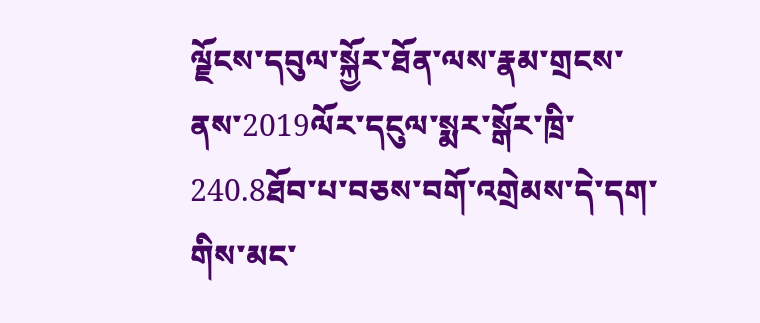ལྗོངས་དབུལ་སྐྱོར་ཐོན་ལས་རྣམ་གྲངས་ནས་2019ལོར་དངུལ་སྨར་སྒོར་ཁྲི་240.8ཐོབ་པ་བཅས་བགོ་འགྲེམས་དེ་དག་གིས་མང་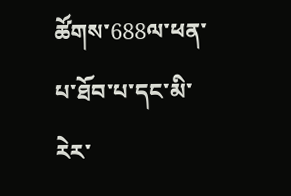ཚོགས་688ལ་ཕན་པ་ཐོབ་པ་དང་མི་རེར་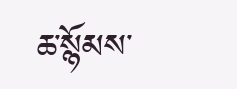ཆ་སྙོམས་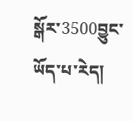སྒོར་3500བྱུང་ཡོད་པ་རེད།